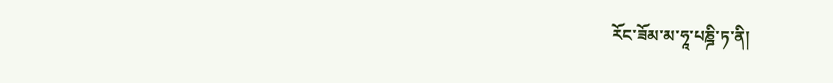རོང་ཟོམ་མ་ཧཱ་པཎྜི་ཏ་ནི།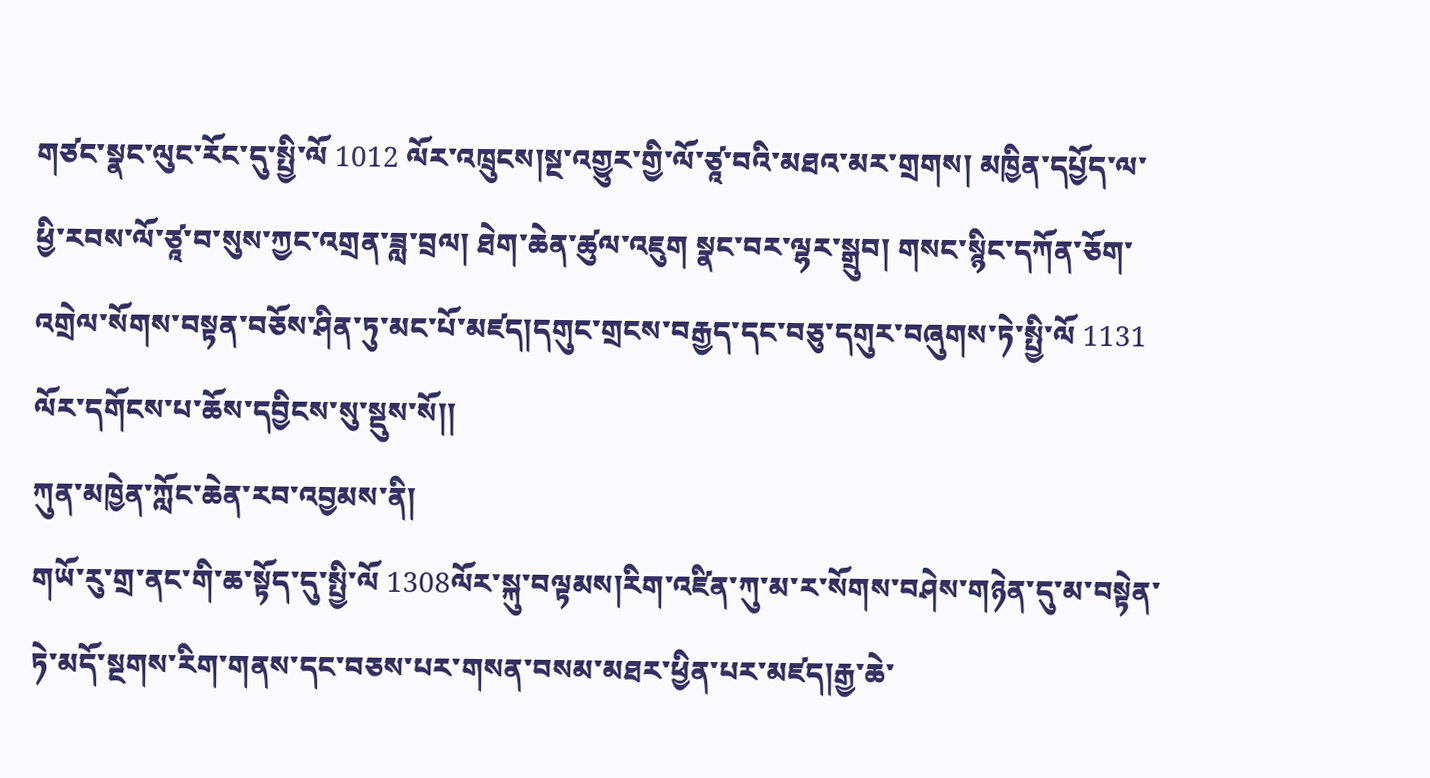གཙང་སྣང་ལུང་རོང་དུ་སྤྱི་ལོ 1012 ལོར་འཁྲུངས།སྔ་འགྱུར་གྱི་ལོ་ཙཱ་བའི་མཐའ་མར་གྲགས། མཁྱིན་དཔྱོད་ལ་ཕྱི་རབས་ལོ་ཙཱ་བ་སུས་ཀྱང་འགྲན་ཟླ་བྲལ། ཐེག་ཆེན་ཚུལ་འཇུག སྣང་བར་ལྷར་སྒྲུབ། གསང་སྙིང་དཀོན་ཅོག་འགྲེལ་སོགས་བསྟན་བཅོས་ཤིན་ཏུ་མང་པོ་མཛད།དགུང་གྲངས་བརྒྱད་དང་བཅུ་དགུར་བཞུགས་ཏེ་སྤྱི་ལོ 1131 ལོར་དགོངས་པ་ཆོས་དབྱིངས་སུ་སྡུས་སོ།།
ཀུན་མཁྱེན་ཀློང་ཆེན་རབ་འབྱམས་ནི།
གཡོ་རུ་གྲ་ནང་གི་ཆ་སྟོད་དུ་སྤྱི་ལོ 1308ལོར་སྐུ་བལྟམས།རིག་འཛིན་ཀུ་མ་ར་སོགས་བཤེས་གཉེན་དུ་མ་བསྟེན་ཏེ་མདོ་སྔགས་རིག་གནས་དང་བཅས་པར་གསན་བསམ་མཐར་ཕྱིན་པར་མཛད།རྒྱ་ཆེ་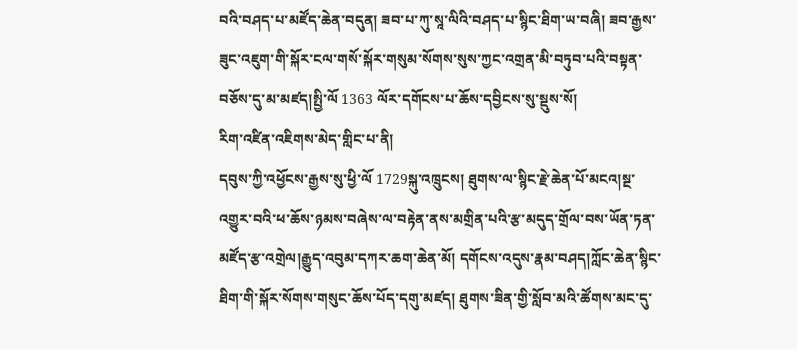བའི་བཤད་པ་མཛོད་ཆེན་བདུན། ཟབ་པ་ཀུ་སཱ་ལིའི་བཤད་པ་སྙིང་ཐིག་ཡ་བཞི། ཟབ་རྒྱས་ཟུང་འཇུག་གི་སྐོར་ངལ་གསོ་སྐོར་གསུམ་སོགས་སུས་ཀྱང་འགྲན་མི་བཏུབ་པའི་བསྟན་བཅོས་དུ་མ་མཛད།སྤྱི་ལོ 1363 ལོར་དགོངས་པ་ཆོས་དབྱིངས་སུ་སྡུས་སོ།
རིག་འཛིན་འཇིགས་མེད་གླིང་པ་ནི།
དབུས་ཀྱི་འཕྱོངས་རྒྱས་སུ་ཕྱི་ལོ 1729སྐུ་འཁྲུངས། ཐུགས་ལ་སྙིང་རྗེ་ཆེན་པོ་མངའ།སྔ་འགྱུར་བའི་ཕ་ཆོས་ཉམས་བཞེས་ལ་བརྟེན་ནས་མགྲིན་པའི་རྩ་མདུད་གྲོལ་བས་ཡོན་ཏན་མཛོད་རྩ་འགྲེལ།རྒྱུད་འབུམ་དཀར་ཆག་ཆེན་མོ། དགོངས་འདུས་རྣམ་བཤད།ཀློང་ཆེན་སྙིང་ཐིག་གི་སྐོར་སོགས་གསུང་ཆོས་པོད་དགུ་མཛད། ཐུགས་ཟིན་གྱི་སློབ་མའི་ཚོགས་མང་དུ་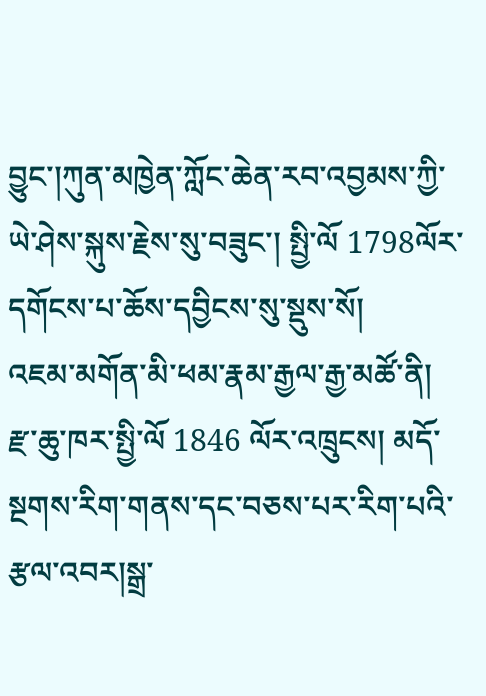བྱུང་།ཀུན་མཁྱེན་ཀློང་ཆེན་རབ་འབྱམས་ཀྱི་ཡེ་ཤེས་སྐུས་རྗེས་སུ་བཟུང་། སྤྱི་ལོ 1798ལོར་དགོངས་པ་ཆོས་དབྱིངས་སུ་སྡུས་སོ།
འཇམ་མགོན་མི་ཕམ་རྣམ་རྒྱལ་རྒྱ་མཚོ་ནི།
རྫ་ཆུ་ཁར་སྤྱི་ལོ 1846 ལོར་འཁྲུངས། མདོ་སྔགས་རིག་གནས་དང་བཅས་པར་རིག་པའི་རྩལ་འབར།སྒྲ་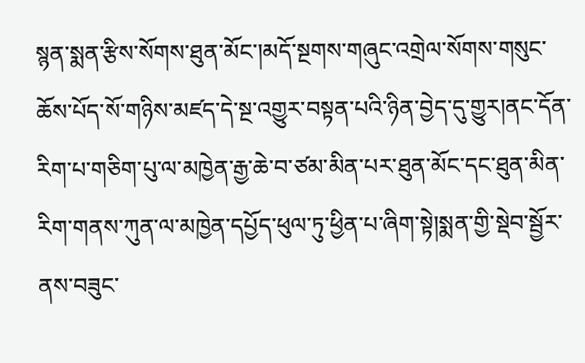སྙན་སྨན་རྩིས་སོགས་ཐུན་མོང་།མདོ་སྔགས་གཞུང་འགྲེལ་སོགས་གསུང་ཆོས་པོད་སོ་གཉིས་མཛད་དེ་སྔ་འགྱུར་བསྟན་པའི་ཉིན་བྱེད་དུ་གྱུར།ནང་དོན་རིག་པ་གཅིག་པུ་ལ་མཁྱེན་རྒྱ་ཆེ་བ་ཙམ་མིན་པར་ཐུན་མོང་དང་ཐུན་མིན་རིག་གནས་ཀུན་ལ་མཁྱེན་དཔྱོད་ཕུལ་ཏུ་ཕྱིན་པ་ཞིག་སྟེ།སྨན་གྱི་སྡེབ་སྦྱོར་ནས་བཟུང་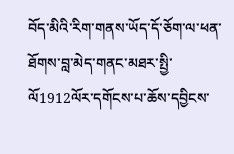བོད་མིའི་རིག་གནས་ཡོད་དོ་ཅོག་ལ་ཕན་ཐོགས་བླ་མེད་གནང་མཐར་སྤྱི་ལོ1912ལོར་དགོངས་པ་ཆོས་དབྱིངས་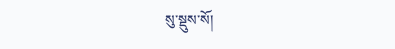སུ་སྡུས་སོ།